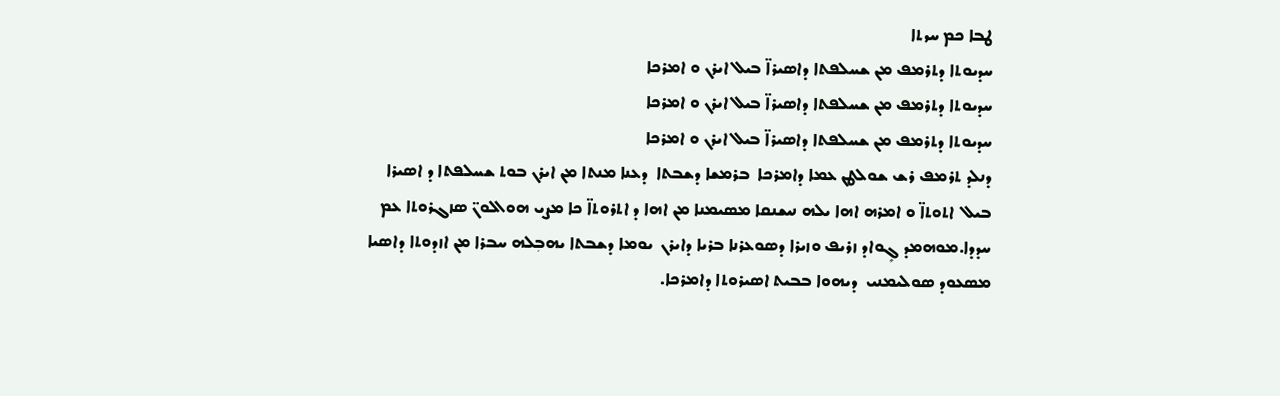ܛܒܐ ܟܡ ܚܖܬܐ
ܚܕܝܘܬܐ ܕܬܪܡܦ ܡܢ ܫܚܠܦܬܐ ܕܐܣܝܪܐ̈ ܒܝܠ ܐܝܪܢ ܘ ܐܡܪܟܐ
ܚܕܝܘܬܐ ܕܬܪܡܦ ܡܢ ܫܚܠܦܬܐ ܕܐܣܝܪܐ̈ ܒܝܠ ܐܝܪܢ ܘ ܐܡܪܟܐ
ܚܕܝܘܬܐ ܕܬܪܡܦ ܡܢ ܫܚܠܦܬܐ ܕܐܣܝܪܐ̈ ܒܝܠ ܐܝܪܢ ܘ ܐܡܪܟܐ
ܕܢܠܕ ܬܪܡܦ ܪܫ ܫܘܠܛܢ ܥܡܐ ܕܐܡܪܟܐ  ܒܪܡܫܐ ܕܫܒܬܐ  ܕܥܢܐ ܡܢܬܐ ܡܢ ܐܝܪܢ ܒܘܬ ܫܚܠܦܬܐ ܕ ܐܣܝܪܐ ܒܝܠ  ܐܬܘܬܐ̈ ܘ ܐܡܪܗ ܐܗܐ ܝܠܗ ܢܝܫܢܩܐ ܡܣܝܡܢܐ ܡܢ ܐܗܐ ܕ ܐܬܪܘܬܐ̈ ܟܐ ܡܨܝ ܗܘܐܠܘܢ̈ ܣܙܓܪܘܬܐ ܥܡ ܚܕܕܐ.ܡܘܗܡܕ ܓܻܘܐܕ ܙܪܝܦ ܘܙܝܪܐ ܕܣܘܥܪܢܐ ܒܪܝܐ ܕܐܝܪܢ  ܝܘܡܐ ܕܫܒܬܐ ܝܗܒܼܠܗ ܚܒܪܐ ܡܢ ܐܙܕܘܬܐ ܕܐܣܝܐ ܡܣܥܘܕ ܣܘܠܝܡܢܝ  ܕܝܗܘܐ ܒܒܝܬ ܐܣܝܪܘܬܐ ܕܐܡܪܟܐ.